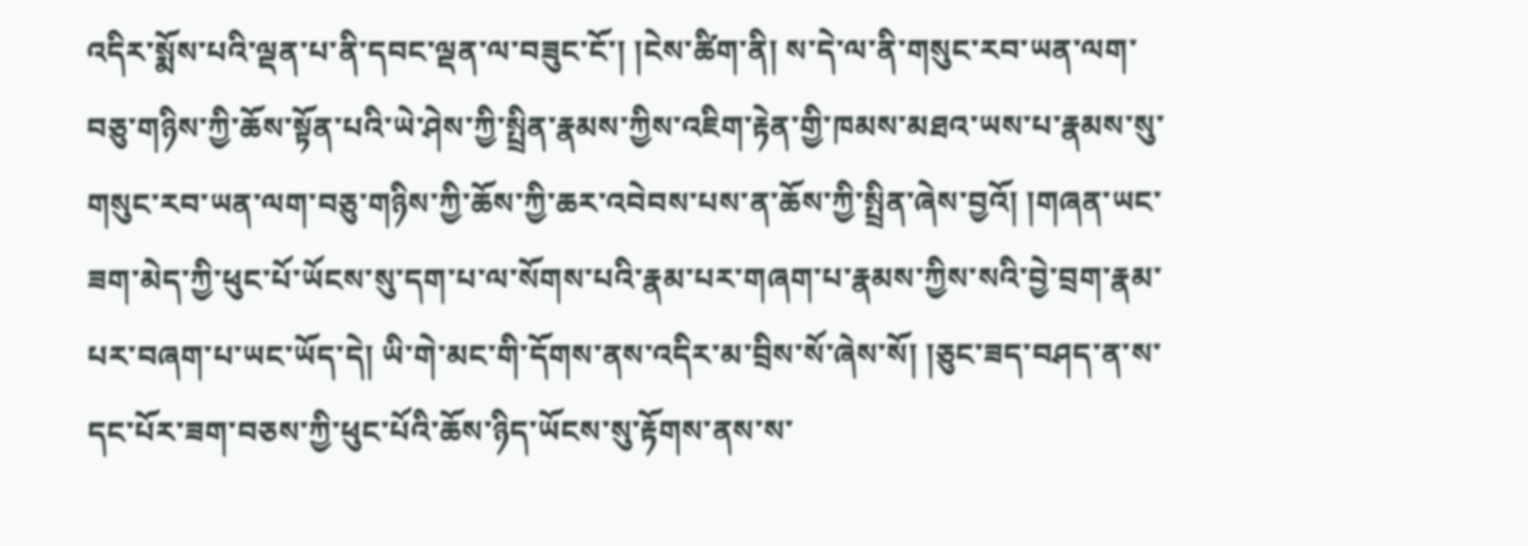འདིར་སྨོས་པའི་ལྡན་པ་ནི་དབང་ལྡན་ལ་བཟུང་ངོ་། །ངེས་ཚིག་ནི། ས་དེ་ལ་ནི་གསུང་རབ་ཡན་ལག་བཅུ་གཉིས་ཀྱི་ཆོས་སྟོན་པའི་ཡེ་ཤེས་ཀྱི་སྤྲིན་རྣམས་ཀྱིས་འཇིག་རྟེན་གྱི་ཁམས་མཐའ་ཡས་པ་རྣམས་སུ་གསུང་རབ་ཡན་ལག་བཅུ་གཉིས་ཀྱི་ཆོས་ཀྱི་ཆར་འབེབས་པས་ན་ཆོས་ཀྱི་སྤྲིན་ཞེས་བྱའོ། །གཞན་ཡང་ཟག་མེད་ཀྱི་ཕུང་པོ་ཡོངས་སུ་དག་པ་ལ་སོགས་པའི་རྣམ་པར་གཞག་པ་རྣམས་ཀྱིས་སའི་བྱེ་བྲག་རྣམ་པར་བཞག་པ་ཡང་ཡོད་དེ། ཡི་གེ་མང་གི་དོགས་ནས་འདིར་མ་བྲིས་སོ་ཞེས་སོ། །ཅུང་ཟད་བཤད་ན་ས་དང་པོར་ཟག་བཅས་ཀྱི་ཕུང་པོའི་ཆོས་ཉིད་ཡོངས་སུ་རྟོགས་ནས་ས་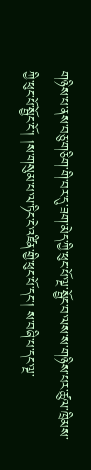གཉིས་པ་ནས་བཅུ་གཅིག་གི་བར་དུ་ཟག་མེད་ཀྱི་ཕུང་པོ་ལྔ་སྦྱོང་བ་ལས་ས་གཉིས་པར་ཚུལ་ཁྲིམས་ཀྱི་ཕུང་པོ་སྦྱོང་ངོ་། །ས་གསུམ་པ་ལ་ཏིང་ངེ་འཛིན་གྱི་ཕུང་པོ་དང་། ས་བཞི་པ་དང་ལྔ་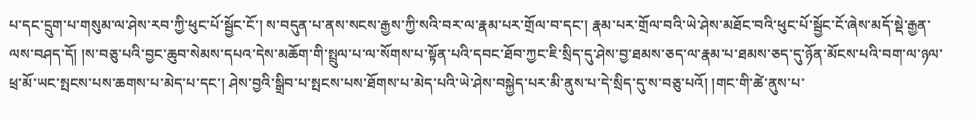པ་དང་དྲུག་པ་གསུམ་ལ་ཤེས་རབ་ཀྱི་ཕུང་པོ་སྦྱོང་ངོ་། ས་བདུན་པ་ནས་སངས་རྒྱས་ཀྱི་སའི་བར་ལ་རྣམ་པར་གྲོལ་བ་དང་། རྣམ་པར་གྲོལ་བའི་ཡེ་ཤེས་མཐོང་བའི་ཕུང་པོ་སྦྱོང་ངོ་ཞེས་མདོ་སྡེ་རྒྱན་ལས་བཤད་དོ། །ས་བཅུ་པའི་བྱང་ཆུབ་སེམས་དཔའ་དེས་མཆོག་གི་སྤྲུལ་པ་ལ་སོགས་པ་སྟོན་པའི་དབང་ཐོབ་ཀྱང་ཇི་སྲིད་དུ་ཤེས་བྱ་ཐམས་ཅད་ལ་རྣམ་པ་ཐམས་ཅད་དུ་ཉོན་མོངས་པའི་བག་ལ་ཉལ་ཕྲ་མོ་ཡང་སྤངས་པས་ཆགས་པ་མེད་པ་དང་། ཤེས་བྱའི་སྒྲིབ་པ་སྤངས་པས་ཐོགས་པ་མེད་པའི་ཡེ་ཤེས་བསྐྱེད་པར་མི་ནུས་པ་དེ་སྲིད་དུ་ས་བཅུ་པའོ། །གང་གི་ཚེ་ནུས་པ་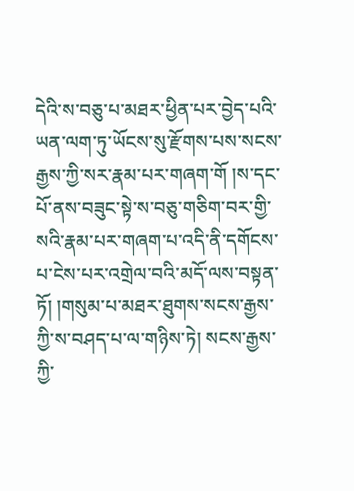དེའི་ས་བཅུ་པ་མཐར་ཕྱིན་པར་བྱེད་པའི་ཡན་ལག་ཏུ་ཡོངས་སུ་རྫོགས་པས་སངས་རྒྱས་ཀྱི་སར་རྣམ་པར་གཞག་གོ །ས་དང་པོ་ནས་བཟུང་སྟེ་ས་བཅུ་གཅིག་བར་གྱི་སའི་རྣམ་པར་གཞག་པ་འདི་ནི་དགོངས་པ་ངེས་པར་འགྲེལ་བའི་མདོ་ལས་བསྟན་ཏོ། །གསུམ་པ་མཐར་ཐུགས་སངས་རྒྱས་ཀྱི་ས་བཤད་པ་ལ་གཉིས་ཏེ། སངས་རྒྱས་ཀྱི་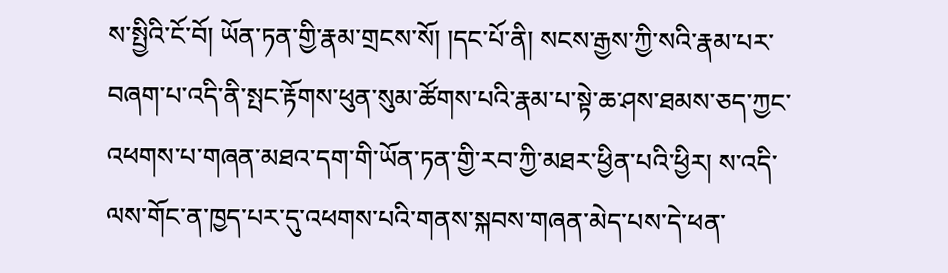ས་སྤྱིའི་ངོ་བོ། ཡོན་ཏན་གྱི་རྣམ་གྲངས་སོ། །དང་པོ་ནི། སངས་རྒྱས་ཀྱི་སའི་རྣམ་པར་བཞག་པ་འདི་ནི་སྤང་རྟོགས་ཕུན་སུམ་ཚོགས་པའི་རྣམ་པ་སྟེ་ཆ་ཤས་ཐམས་ཅད་ཀྱང་འཕགས་པ་གཞན་མཐའ་དག་གི་ཡོན་ཏན་གྱི་རབ་ཀྱི་མཐར་ཕྱིན་པའི་ཕྱིར། ས་འདི་ལས་གོང་ན་ཁྱད་པར་དུ་འཕགས་པའི་གནས་སྐབས་གཞན་མེད་པས་དེ་ཕན་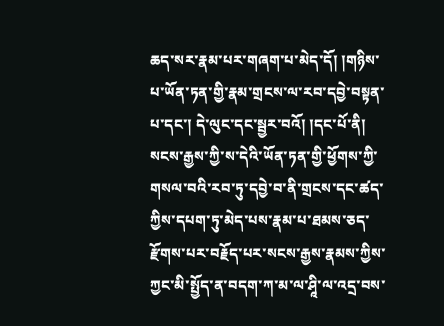ཆད་སར་རྣམ་པར་གཞག་པ་མེད་དོ། །གཉིས་པ་ཡོན་ཏན་གྱི་རྣམ་གྲངས་ལ་རབ་དབྱེ་བསྟན་པ་དང་། དེ་ལུང་དང་སྦྱར་བའོ། །དང་པོ་ནི། སངས་རྒྱས་ཀྱི་ས་དེའི་ཡོན་ཏན་གྱི་ཕྱོགས་ཀྱི་གསལ་བའི་རབ་ཏུ་དབྱེ་བ་ནི་གྲངས་དང་ཚད་ཀྱིས་དཔག་ཏུ་མེད་པས་རྣམ་པ་ཐམས་ཅད་རྫོགས་པར་བརྗོད་པར་སངས་རྒྱས་རྣམས་ཀྱིས་ཀྱང་མི་སྤྱོད་ན་བདག་ཀ་མ་ལ་ཤཱི་ལ་འདྲ་བས་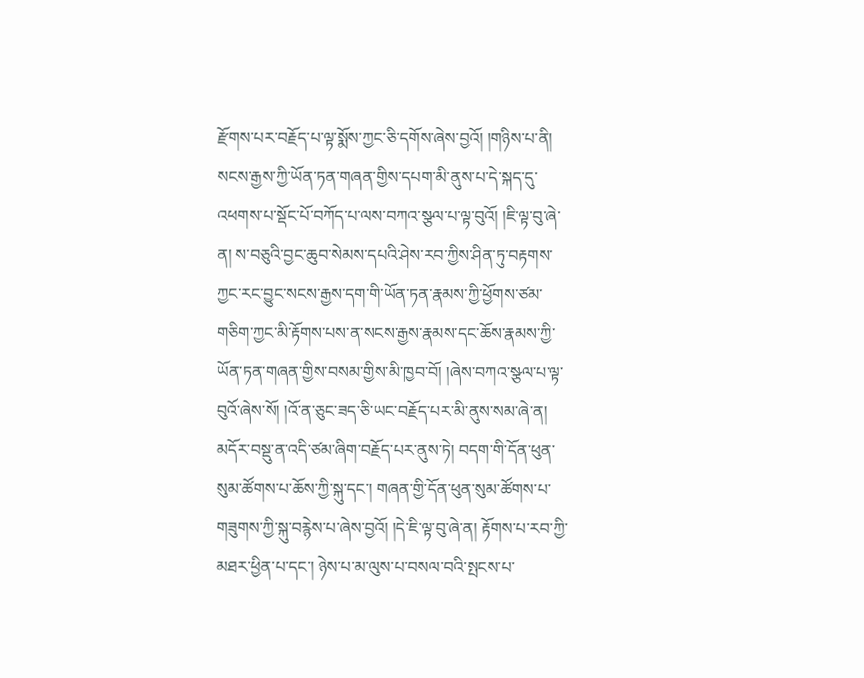རྫོགས་པར་བརྗོད་པ་ལྟ་སྨོས་ཀྱང་ཅི་དགོས་ཞེས་བྱའོ། །གཉིས་པ་ནི། སངས་རྒྱས་ཀྱི་ཡོན་ཏན་གཞན་གྱིས་དཔག་མི་ནུས་པ་དེ་སྐད་དུ་འཕགས་པ་སྡོང་པོ་བཀོད་པ་ལས་བཀའ་སྩལ་པ་ལྟ་བུའོ། །ཇི་ལྟ་བུ་ཞེ་ན། ས་བཅུའི་བྱང་ཆུབ་སེམས་དཔའི་ཤེས་རབ་ཀྱིས་ཤིན་ཏུ་བརྟགས་ཀྱང་རང་བྱུང་སངས་རྒྱས་དག་གི་ཡོན་ཏན་རྣམས་ཀྱི་ཕྱོགས་ཙམ་གཅིག་ཀྱང་མི་རྟོགས་པས་ན་སངས་རྒྱས་རྣམས་དང་ཆོས་རྣམས་ཀྱི་ཡོན་ཏན་གཞན་གྱིས་བསམ་གྱིས་མི་ཁྱབ་བོ། །ཞེས་བཀའ་སྩལ་པ་ལྟ་བུའོ་ཞེས་སོ། །འོ་ན་ཅུང་ཟད་ཅི་ཡང་བརྗོད་པར་མི་ནུས་སམ་ཞེ་ན། མདོར་བསྡུ་ན་འདི་ཙམ་ཞིག་བརྗོད་པར་ནུས་ཏེ། བདག་གི་དོན་ཕུན་སུམ་ཚོགས་པ་ཆོས་ཀྱི་སྐུ་དང་། གཞན་གྱི་དོན་ཕུན་སུམ་ཚོགས་པ་གཟུགས་ཀྱི་སྐུ་བརྙེས་པ་ཞེས་བྱའོ། །དེ་ཇི་ལྟ་བུ་ཞེ་ན། རྟོགས་པ་རབ་ཀྱི་མཐར་ཕྱིན་པ་དང་། ཉེས་པ་མ་ལུས་པ་བསལ་བའི་སྤངས་པ་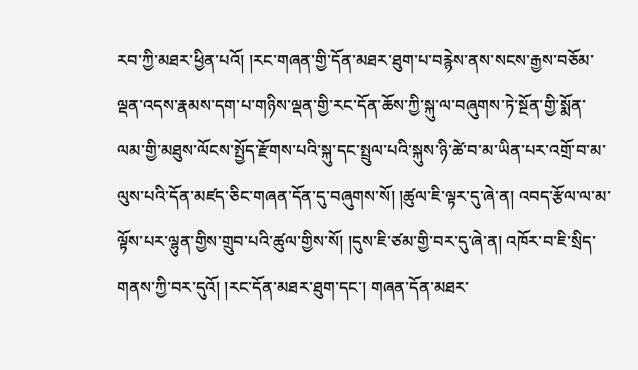རབ་ཀྱི་མཐར་ཕྱིན་པའོ། །རང་གཞན་གྱི་དོན་མཐར་ཐུག་པ་བརྙེས་ནས་སངས་རྒྱས་བཅོམ་ལྡན་འདས་རྣམས་དག་པ་གཉིས་ལྡན་གྱི་རང་དོན་ཆོས་ཀྱི་སྐུ་ལ་བཞུགས་ཏེ་སྔོན་གྱི་སྨོན་ལམ་གྱི་མཐུས་ལོངས་སྤྱོད་རྫོགས་པའི་སྐུ་དང་སྤྲུལ་པའི་སྐུས་ཉི་ཚེ་བ་མ་ཡིན་པར་འགྲོ་བ་མ་ལུས་པའི་དོན་མཛད་ཅིང་གཞན་དོན་དུ་བཞུགས་སོ། །ཚུལ་ཇི་ལྟར་དུ་ཞེ་ན། འབད་རྩོལ་ལ་མ་ལྟོས་པར་ལྷུན་གྱིས་གྲུབ་པའི་ཚུལ་གྱིས་སོ། །དུས་ཇི་ཙམ་གྱི་བར་དུ་ཞེ་ན། འཁོར་བ་ཇི་སྲིད་གནས་ཀྱི་བར་དུའོ། །རང་དོན་མཐར་ཐུག་དང་། གཞན་དོན་མཐར་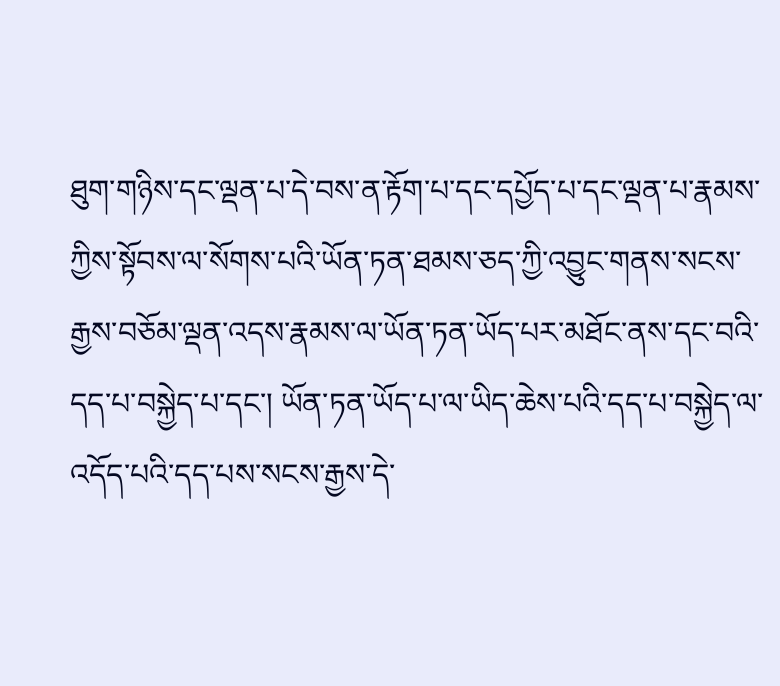ཐུག་གཉིས་དང་ལྡན་པ་དེ་བས་ན་རྟོག་པ་དང་དཔྱོད་པ་དང་ལྡན་པ་རྣམས་ཀྱིས་སྟོབས་ལ་སོགས་པའི་ཡོན་ཏན་ཐམས་ཅད་ཀྱི་འབྱུང་གནས་སངས་རྒྱས་བཅོམ་ལྡན་འདས་རྣམས་ལ་ཡོན་ཏན་ཡོད་པར་མཐོང་ནས་དང་བའི་དད་པ་བསྐྱེད་པ་དང་། ཡོན་ཏན་ཡོད་པ་ལ་ཡིད་ཆེས་པའི་དད་པ་བསྐྱེད་ལ་འདོད་པའི་དད་པས་སངས་རྒྱས་དེ་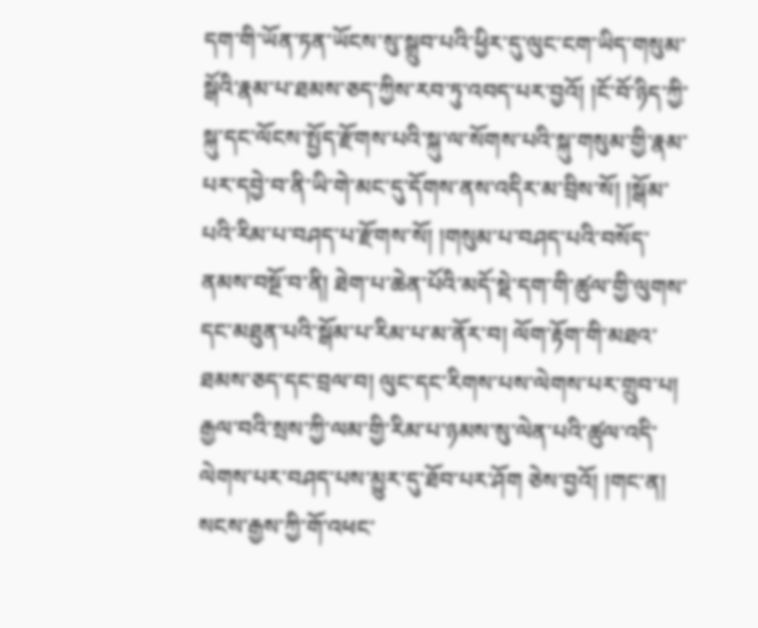དག་གི་ཡོན་ཏན་ཡོངས་སུ་སྒྲུབ་པའི་ཕྱིར་དུ་ལུང་ངག་ཡིད་གསུམ་སྒོའི་རྣམ་པ་ཐམས་ཅད་ཀྱིས་རབ་ཏུ་འབད་པར་བྱའོ། །ངོ་བོ་ཉིད་ཀྱི་སྐུ་དང་ལོངས་སྤྱོད་རྫོགས་པའི་སྐུ་ལ་སོགས་པའི་སྐུ་གསུམ་གྱི་རྣམ་པར་དབྱེ་བ་ནི་ཡི་གེ་མང་དུ་དོགས་ནས་འདིར་མ་བྲིས་སོ། །སྒོམ་པའི་རིམ་པ་བཤད་པ་རྫོགས་སོ། །གསུམ་པ་བཤད་པའི་བསོད་ནམས་བསྔོ་བ་ནི། ཐེག་པ་ཆེན་པོའི་མདོ་སྡེ་དག་གི་ཚུལ་གྱི་ལུགས་དང་མཐུན་པའི་སྒོམ་པ་རིམ་པ་མ་ནོར་བ། ལོག་རྟོག་གི་མཐའ་ཐམས་ཅད་དང་བྲལ་བ། ལུང་དང་རིགས་པས་ལེགས་པར་གྲུབ་པ། རྒྱལ་བའི་སྲས་ཀྱི་ལམ་གྱི་རིམ་པ་ཉམས་སུ་ལེན་པའི་ཚུལ་འདི་ལེགས་པར་བཤད་པས་མྱུར་དུ་ཐོབ་པར་ཤོག ཅེས་བྱའོ། །གང་ན། སངས་རྒྱས་ཀྱི་གོ་འཕང་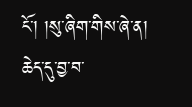ངོ་། །སུ་ཞིག་གིས་ཞེ་ན། ཆེད་དུ་བྱ་བ་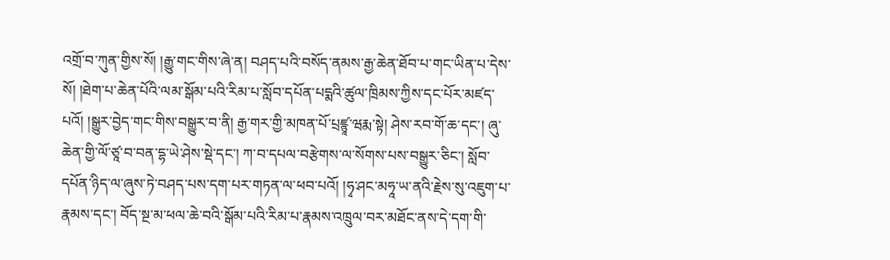འགྲོ་བ་ཀུན་གྱིས་སོ། །རྒྱུ་གང་གིས་ཞེ་ན། བཤད་པའི་བསོད་ནམས་རྒྱ་ཆེན་ཐོབ་པ་གང་ཡིན་པ་དེས་སོ། །ཐེག་པ་ཆེན་པོའི་ལམ་སྒོམ་པའི་རིམ་པ་སློབ་དཔོན་པདྨའི་ཚུལ་ཁྲིམས་ཀྱིས་དང་པོར་མཛད་པའོ། །སྒྱུར་བྱེད་གང་གིས་བསྒྱུར་བ་ནི། རྒྱ་གར་གྱི་མཁན་པོ་པྲཛྙཱ་ཝརྨ་སྟེ། ཤེས་རབ་གོ་ཆ་དང་། ཞུ་ཆེན་གྱི་ལོ་ཙཱ་བ་བན་དྷ་ཡེ་ཤེས་སྡེ་དང་། ཀ་བ་དཔལ་བརྩེགས་ལ་སོགས་པས་བསྒྱུར་ཅིང་། སློབ་དཔོན་ཉིད་ལ་ཞུས་ཏེ་བཤད་པས་དག་པར་གཏན་ལ་ཕབ་པའོ། །ཧྭ་ཤང་མཧཱ་ཡ་ནའི་རྗེས་སུ་འཇུག་པ་རྣམས་དང་། བོད་སྔ་མ་ཕལ་ཆེ་བའི་སྒོམ་པའི་རིམ་པ་རྣམས་འཁྲུལ་བར་མཐོང་ནས་དེ་དག་གི་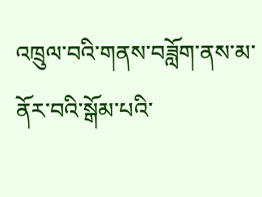འཁྲུལ་བའི་གནས་བཟློག་ནས་མ་ནོར་བའི་སྒོམ་པའི་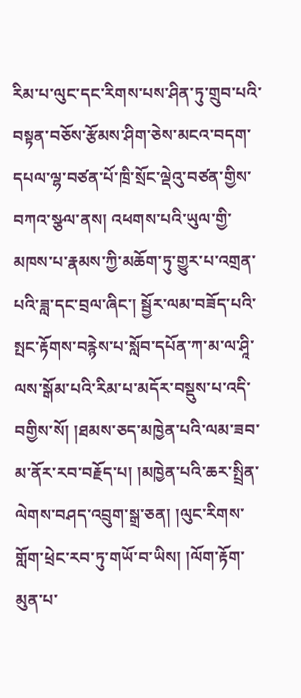རིམ་པ་ལུང་དང་རིགས་པས་ཤིན་ཏུ་གྲུབ་པའི་བསྟན་བཅོས་རྩོམས་ཤིག་ཅེས་མངའ་བདག་དཔལ་ལྷ་བཙན་པོ་ཁྲི་སྲོང་ལྡེའུ་བཙན་གྱིས་བཀའ་སྩལ་ནས། འཕགས་པའི་ཡུལ་གྱི་མཁས་པ་རྣམས་ཀྱི་མཆོག་ཏུ་གྱུར་པ་འགྲན་པའི་ཟླ་དང་བྲལ་ཞིང་། སྦྱོར་ལམ་བཟོད་པའི་སྤང་རྟོགས་བརྙེས་པ་སློབ་དཔོན་ཀ་མ་ལ་ཤཱི་ལས་སྒོམ་པའི་རིམ་པ་མདོར་བསྡུས་པ་འདི་བགྱིས་སོ། །ཐམས་ཅད་མཁྱེན་པའི་ལམ་ཟབ་མ་ནོར་རབ་བརྗོད་པ། །མཁྱེན་པའི་ཆར་སྤྲིན་ལེགས་བཤད་འབྲུག་སྒྲ་ཅན། །ལུང་རིགས་གློག་ཕྲེང་རབ་ཏུ་གཡོ་བ་ཡིས། །ལོག་རྟོག་མུན་པ་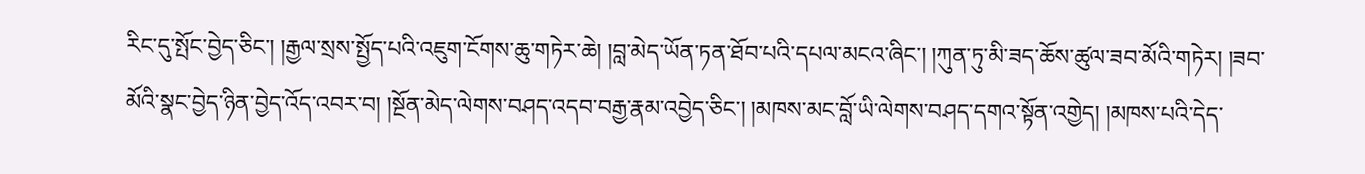རིང་དུ་སྤོང་བྱེད་ཅིང་། །རྒྱལ་སྲས་སྤྱོད་པའི་འཇུག་ངོགས་ཆུ་གཏེར་ཆེ། །བླ་མེད་ཡོན་ཏན་ཐོབ་པའི་དཔལ་མངའ་ཞིང་། །ཀུན་ཏུ་མི་ཟད་ཆོས་ཚུལ་ཟབ་མོའི་གཏེར། །ཟབ་མོའི་སྣང་བྱེད་ཉིན་བྱེད་འོད་འབར་བ། །སྔོན་མེད་ལེགས་བཤད་འདབ་བརྒྱ་རྣམ་འབྱེད་ཅིང་། །མཁས་མང་བློ་ཡི་ལེགས་བཤད་དགའ་སྟོན་འགྱེད། །མཁས་པའི་དེད་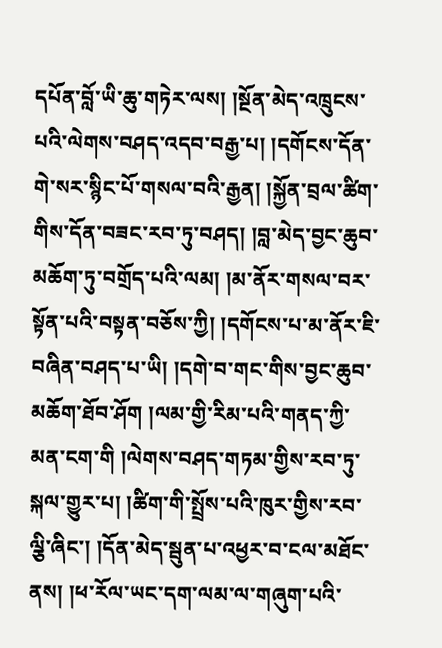དཔོན་བློ་ཡི་ཆུ་གཏེར་ལས། །སྔོན་མེད་འཁྲུངས་པའི་ལེགས་བཤད་འདབ་བརྒྱ་པ། །དགོངས་དོན་གེ་སར་སྙིང་པོ་གསལ་བའི་རྒྱན། །སྐྱོན་བྲལ་ཚིག་གིས་དོན་བཟང་རབ་ཏུ་བཤད། །བླ་མེད་བྱང་ཆུབ་མཆོག་ཏུ་བགྲོད་པའི་ལམ། །མ་ནོར་གསལ་བར་སྟོན་པའི་བསྟན་བཅོས་ཀྱི། །དགོངས་པ་མ་ནོར་ཇི་བཞིན་བཤད་པ་ཡི། །དགེ་བ་གང་གིས་བྱང་ཆུབ་མཆོག་ཐོབ་ཤོག །ལམ་གྱི་རིམ་པའི་གནད་ཀྱི་མན་ངག་གི །ལེགས་བཤད་གཏམ་གྱིས་རབ་ཏུ་སྐལ་གྱུར་པ། །ཚིག་གི་སྤྲོས་པའི་ཁུར་གྱིས་རབ་ལྕི་ཞིང་། །དོན་མེད་སྦུན་པ་འཕྱར་བ་ངལ་མཐོང་ནས། །ཕ་རོལ་ཡང་དག་ལམ་ལ་གཞུག་པའི་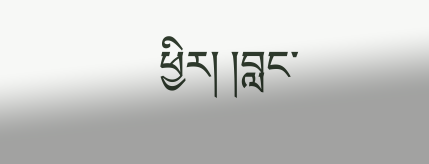ཕྱིར། །བླང་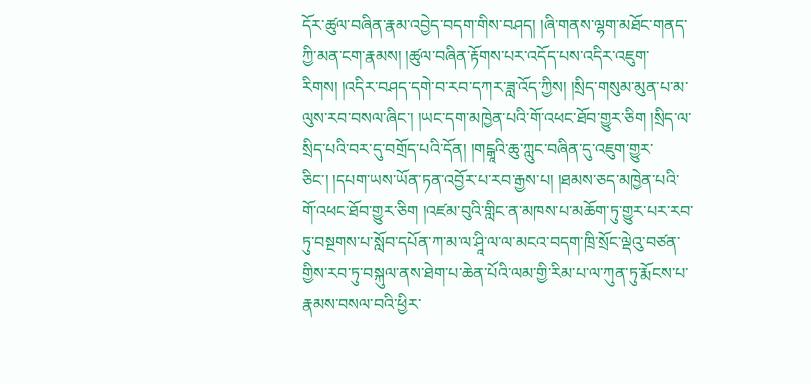དོར་ཚུལ་བཞིན་རྣམ་འབྱེད་བདག་གིས་བཤད། །ཞི་གནས་ལྷག་མཐོང་གནད་ཀྱི་མན་ངག་རྣམས། །ཚུལ་བཞིན་རྟོགས་པར་འདོད་པས་འདིར་འཇུག་རིགས། །འདིར་བཤད་དགེ་བ་རབ་དཀར་ཟླ་འོད་ཀྱིས། །སྲིད་གསུམ་མུན་པ་མ་ལུས་རབ་བསལ་ཞིང་། །ཡང་དག་མཁྱེན་པའི་གོ་འཕང་ཐོབ་གྱུར་ཅིག །སྲིད་ལ་སྲིད་པའི་བར་དུ་བགྲོད་པའི་དོན། །གངྒཱའི་ཆུ་ཀླུང་བཞིན་དུ་འཇུག་གྱུར་ཅིང་། །དཔག་ཡས་ཡོན་ཏན་འབྱོར་པ་རབ་རྒྱས་པ། །ཐམས་ཅད་མཁྱེན་པའི་གོ་འཕང་ཐོབ་གྱུར་ཅིག །འཛམ་བུའི་གླིང་ན་མཁས་པ་མཆོག་ཏུ་གྱུར་པར་རབ་ཏུ་བསྔགས་པ་སློབ་དཔོན་ཀ་མ་ལ་ཤཱི་ལ་ལ་མངའ་བདག་ཁྲི་སྲོང་ལྡེའུ་བཙན་གྱིས་རབ་ཏུ་བསྐུལ་ནས་ཐེག་པ་ཆེན་པོའི་ལམ་གྱི་རིམ་པ་ལ་ཀུན་ཏུ་རྨོངས་པ་རྣམས་བསལ་བའི་ཕྱིར་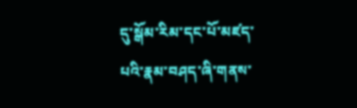དུ་སྒོམ་རིམ་དང་པོ་མཛད་པའི་རྣམ་བཤད་ཞི་གནས་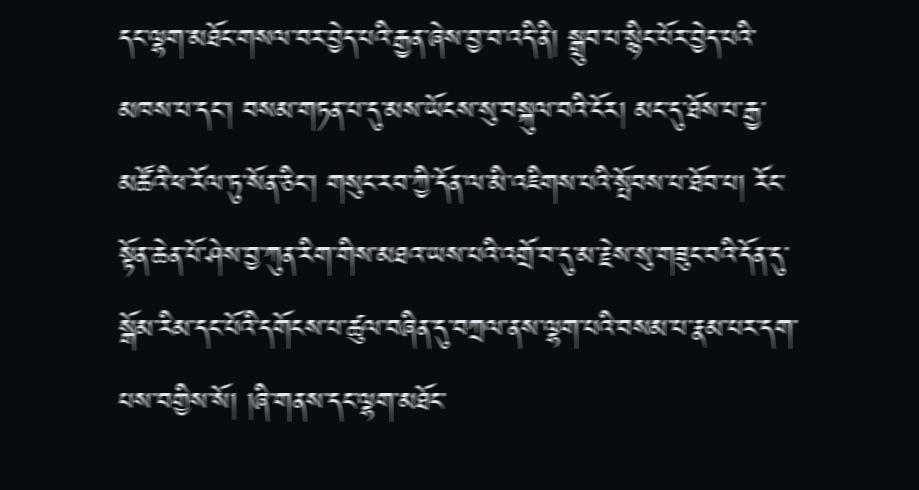དང་ལྷག་མཐོང་གསལ་བར་བྱེད་པའི་རྒྱན་ཞེས་བྱ་བ་འདི་ནི། སྒྲུབ་པ་སྙིང་པོར་བྱེད་པའི་མཁས་པ་དང་། བསམ་གཏན་པ་དུ་མས་ཡོངས་སུ་བསྐུལ་བའི་ངོར། མང་དུ་ཐོས་པ་རྒྱ་མཚོའི་ཕ་རོལ་ཏུ་སོན་ཅིང་། གསུང་རབ་ཀྱི་དོན་ལ་མི་འཇིགས་པའི་སྤོབས་པ་ཐོབ་པ། རོང་སྟོན་ཆེན་པོ་ཤེས་བྱ་ཀུན་རིག་གིས་མཐའ་ཡས་པའི་འགྲོ་བ་དུ་མ་རྗེས་སུ་གཟུང་བའི་དོན་དུ་སྒོམ་རིམ་དང་པོའི་དགོངས་པ་ཚུལ་བཞིན་དུ་བཀྲལ་ནས་ལྷག་པའི་བསམ་པ་རྣམ་པར་དག་པས་བགྱིས་སོ། །ཞི་གནས་དང་ལྷག་མཐོང་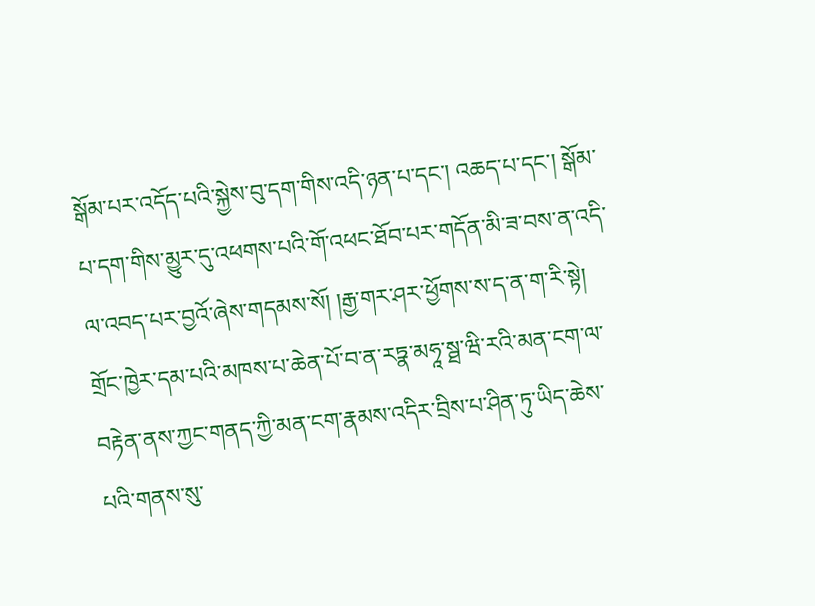སྒོམ་པར་འདོད་པའི་སྐྱེས་བུ་དག་གིས་འདི་ཉན་པ་དང་། འཆད་པ་དང་། སྒོམ་པ་དག་གིས་མྱུར་དུ་འཕགས་པའི་གོ་འཕང་ཐོབ་པར་གདོན་མི་ཟ་བས་ན་འདི་ལ་འབད་པར་བྱའོ་ཞེས་གདམས་སོ། །རྒྱ་གར་ཤར་ཕྱོགས་ས་ད་ན་ག་རི་སྟེ། གྲོང་ཁྱེར་དམ་པའི་མཁས་པ་ཆེན་པོ་བ་ན་རཏྣ་མཧཱ་སྠ་ཝི་རའི་མན་ངག་ལ་བརྟེན་ནས་ཀྱང་གནད་ཀྱི་མན་ངག་རྣམས་འདིར་བྲིས་པ་ཤིན་ཏུ་ཡིད་ཆེས་པའི་གནས་སུ་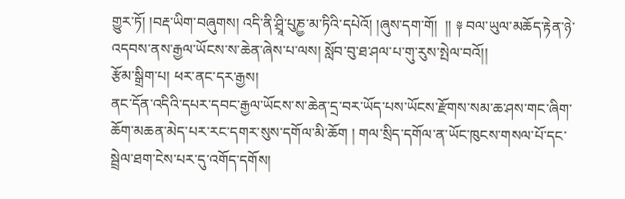གྱུར་ཏོ། །བརྡ་ཡིག་བཞུགས། འདི་ནི་ཤྲཱི་པུཎྱ་མ་ཏིའི་དཔེའོ། །ཞུས་དག་གོ།  །། ༈ བལ་ཡུལ་མཆོད་རྟེན་ཉེ་འདབས་ནས་རྒྱལ་ཡོངས་ས་ཆེན་ཞེས་པ་ལས། སློབ་བུ་ཐ་ཤལ་པ་གུ་རུས་སྤེལ་བའོ།།
རྩོམ་སྒྲིག་པ། ཕར་ནང་དར་རྒྱས།
ནང་དོན་འདིའི་དཔར་དབང་རྒྱལ་ཡོངས་ས་ཆེན་དྲ་བར་ཡོད་པས་ཡོངས་རྫོགས་སམ་ཆ་ཤས་གང་ཞིག་ཆོག་མཆན་མེད་པར་རང་དགར་སུས་དགོལ་མི་ཆོག ། གལ་སྲིད་དགོལ་ན་ཡོང་ཁུངས་གསལ་པོ་དང་སྦྲེལ་ཐག་ངེས་པར་དུ་འགོད་དགོས།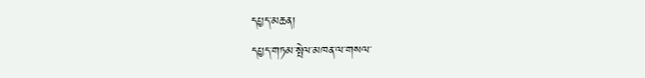དཔྱད་མཆན།
དཔྱད་གཏམ་སྤེལ་མཁན་ལ་གསལ་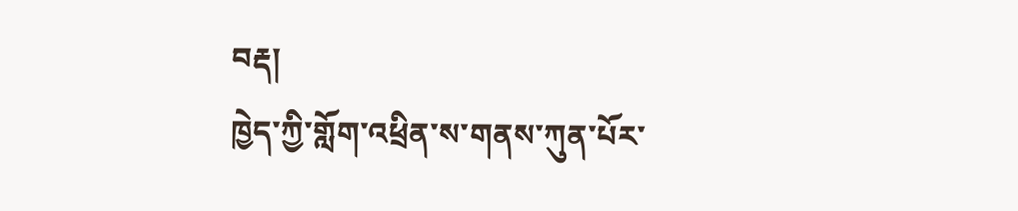བརྡ།
ཁྱེད་ཀྱི་གློག་འཕྲིན་ས་གནས་ཀུན་པོར་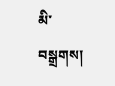མི་བསྒྲགས།